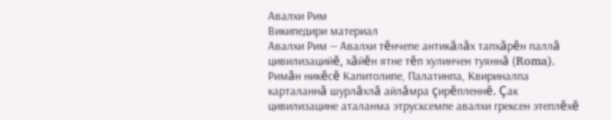Авалхи Рим
Википедири материал
Авалхи Рим — Авалхи тĕнчепе антикăлăх тапхăрĕн паллă цивилизацийĕ, хăйĕн ятне тĕп хулинчен туяннă (Roma). Римăн никĕсĕ Капитолипе, Палатинпа, Квириналпа карталаннă шурлăхлă айлăмра çирĕпленнĕ. Çак цивилизацине аталанма этрусксемпе авалхи грексен этеплĕхĕ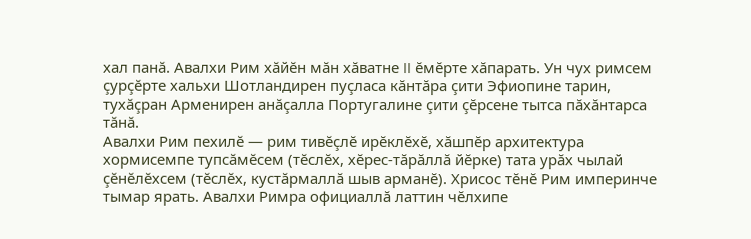хал панă. Авалхи Рим хăйĕн мăн хăватне II ĕмĕрте хăпарать. Ун чух римсем çурçĕрте хальхи Шотландирен пуçласа кăнтăра çити Эфиопине тарин, тухăçран Арменирен анăçалла Португалине çити çĕрсене тытса пăхăнтарса тăнă.
Авалхи Рим пехилĕ — рим тивĕçлĕ ирĕклĕхĕ, хăшпĕр архитектура хормисемпе тупсăмĕсем (тĕслĕх, хĕрес-тăрăллă йĕрке) тата урăх чылай çĕнĕлĕхсем (тĕслĕх, кустăрмаллă шыв арманĕ). Хрисос тĕнĕ Рим империнче тымар ярать. Авалхи Римра официаллă латтин чĕлхипе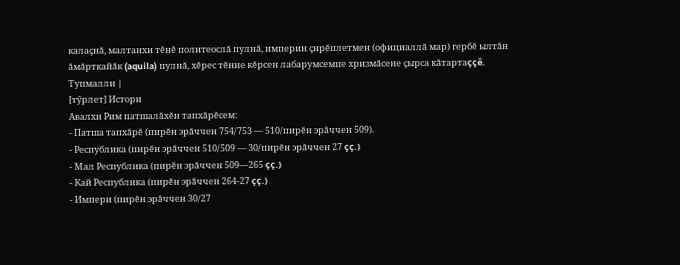калаçнă, малтанхи тĕнĕ политеослă пулнă, империн çирĕплетмен (официаллă мар) гербĕ ылтăн ăмăрткайăк (aquila) пулнă, хĕрес тĕнне кĕрсен лабарумсемпе хризмăсене çырса кăтартаççĕ.
Тупмалли |
[тӳрлет] Истори
Авалхи Рим патшалăхĕн тапхăрĕсем:
- Патша тапхăрĕ (пирĕн эрăччен 754/753 — 510/пирĕн эрăччен 509).
- Республика (пирĕн эрăччен 510/509 — 30/пирĕн эрăччен 27 çç.)
- Мал Республика (пирĕн эрăччен 509—265 çç.)
- Кай Республика (пирĕн эрăччен 264-27 çç.)
- Импери (пирĕн эрăччен 30/27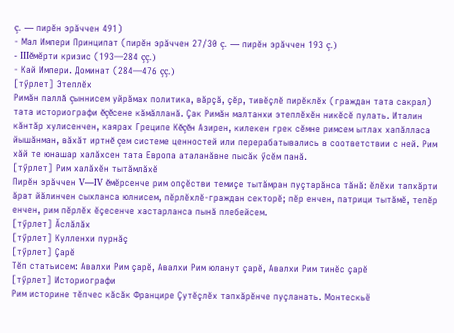ç. — пирĕн эрăччен 491)
- Мал Импери Принципат (пирĕн эрăччен 27/30 ç. — пирĕн эрăччен 193 ç.)
- IIIĕмĕрти кризис (193—284 çç.)
- Кай Импери. Доминат (284—476 çç.)
[тӳрлет] Этеплĕх
Римăн паллă çыннисем уйрăмах политика, вăрçă, çĕр, тивĕçлĕ пирĕклĕх (граждан тата сакрал) тата историографи ĕçĕсене кăмăлланă. Çак Римăн малтанхи этеплĕхĕн никĕсĕ пулать. Италин кăнтăр хулисенчен, каярах Греципе Кĕçĕн Азирен, килекен грек сĕмне римсем ытлах хапăлласа йышăнман, вăхăт иртнĕ çем системе ценностей или перерабатывались в соответствии с ней. Рим хăй те юнашар халăхсен тата Европа аталанăвне пысăк ӳсĕм панă.
[тӳрлет] Рим халăхĕн тытăмлăхĕ
Пирĕн эрăччен V—IV ĕмĕрсенче рим опçĕстви темиçе тытăмран пуçтарăнса тăнă: ĕлĕхи тапхăрти ăрат йăлинчен сыхланса юлнисем, пĕрлĕхлĕ-граждан секторĕ; пĕр енчен, патрици тытăмĕ, тепĕр енчен, рим пĕрлĕх ĕçесенче хастарланса пынă плебейсем.
[тӳрлет] Ăслăлăх
[тӳрлет] Кулленхи пурнăç
[тӳрлет] Çарĕ
Тĕп статьисем: Авалхи Рим çарĕ, Авалхи Рим юланут çарĕ, Авалхи Рим тинĕс çарĕ
[тӳрлет] Историографи
Рим историне тĕпчес кăсăк Францире Çутĕçлĕх тапхăрĕнче пуçланать. Монтескьё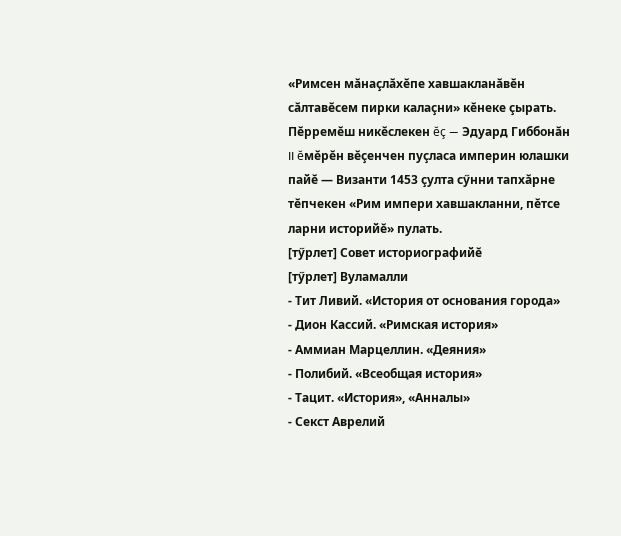«Римсен мăнаçлăхĕпе хавшакланăвĕн сăлтавĕсем пирки калаçни» кĕнеке çырать. Пĕрремĕш никĕслекен ĕç — Эдуард Гиббонăн II ĕмĕрĕн вĕçенчен пуçласа империн юлашки пайĕ — Византи 1453 çулта сӳнни тапхăрне тĕпчекен «Рим импери хавшакланни, пĕтсе ларни историйĕ» пулать.
[тӳрлет] Совет историографийĕ
[тӳрлет] Вуламалли
- Тит Ливий. «История от основания города»
- Дион Кассий. «Римская история»
- Аммиан Марцеллин. «Деяния»
- Полибий. «Всеобщая история»
- Тацит. «История», «Анналы»
- Секст Аврелий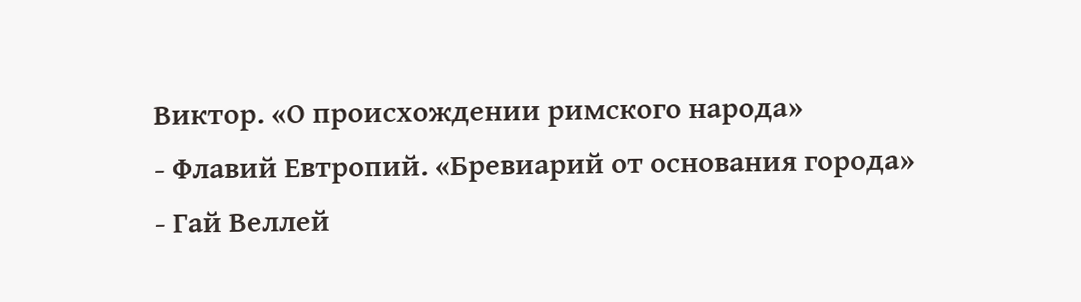Виктор. «О происхождении римского народа»
- Флавий Евтропий. «Бревиарий от основания города»
- Гай Веллей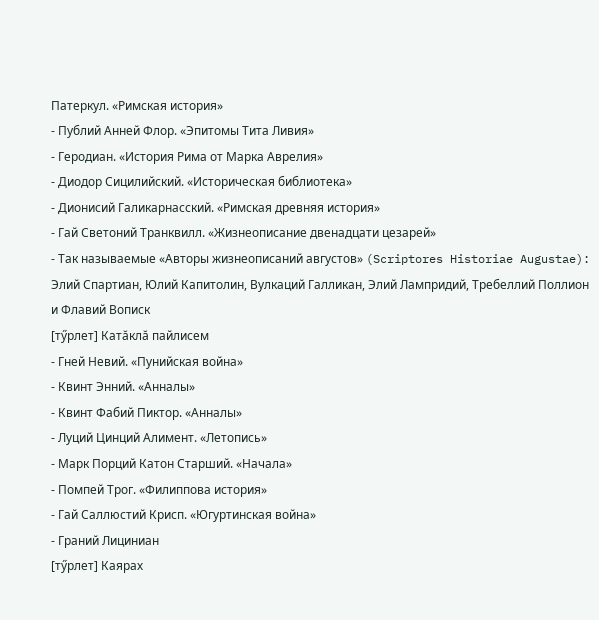Патеркул. «Римская история»
- Публий Анней Флор. «Эпитомы Тита Ливия»
- Геродиан. «История Рима от Марка Аврелия»
- Диодор Сицилийский. «Историческая библиотека»
- Дионисий Галикарнасский. «Римская древняя история»
- Гай Светоний Транквилл. «Жизнеописание двенадцати цезарей»
- Так называемые «Авторы жизнеописаний августов» (Scriptores Historiae Augustae): Элий Спартиан, Юлий Капитолин, Вулкаций Галликан, Элий Лампридий, Требеллий Поллион и Флавий Вописк
[тӳрлет] Катăклă пайлисем
- Гней Невий. «Пунийская война»
- Квинт Энний. «Анналы»
- Квинт Фабий Пиктор. «Анналы»
- Луций Цинций Алимент. «Летопись»
- Марк Порций Катон Старший. «Начала»
- Помпей Трог. «Филиппова история»
- Гай Саллюстий Крисп. «Югуртинская война»
- Граний Лициниан
[тӳрлет] Каярах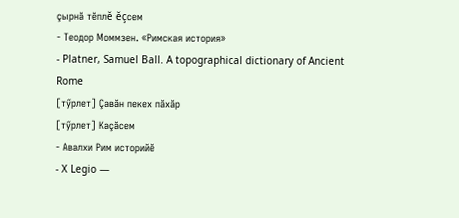çырнă тĕплĕ ĕçсем
- Теодор Моммзен. «Римская история»
- Platner, Samuel Ball. A topographical dictionary of Ancient Rome
[тӳрлет] Çавăн пекех пăхăр
[тӳрлет] Каçăсем
- Авалхи Рим историйĕ
- X Legio —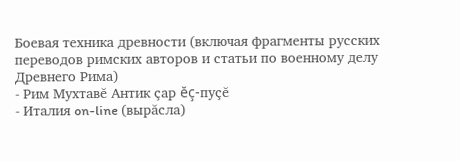Боевая техника древности (включая фрагменты русских переводов римских авторов и статьи по военному делу Древнего Рима)
- Рим Мухтавĕ Антик çар ĕç-пуçĕ
- Италия on-line (вырăсла)